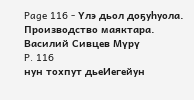Page 116 - Үлэ дьол доҕуһуола. Производство маяктара. Василий Сивцев Мүрү
P. 116
нун тохпут дьеИегейун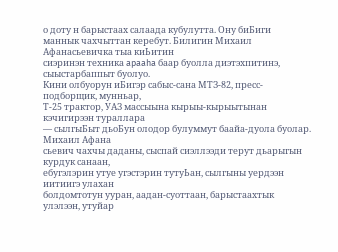о доту н барыстаах салаада кубулутта. Ону биБиги
маннык чахчыттан керебут. Билигин Михаил Афанасьевичка тыа киЬитин
сиэринэн техника apaaha баар буолла диэтэхпитинэ, сыыстарбаппыт буолуо.
Кини олбуорун иБигэр сабыс-сана МТЗ-82, пресс-подборщик, мунньар,
Т-25 трактор, УАЗ массыына кырыы-кырыытынан кэчигирээн тураллара
— сылгыБыт дьоБун олодор булуммут баайа-дуола буолар. Михаил Афана
сьевич чахчы даданы, сыспай сиэллээди терут дьарыгын курдук санаан,
ебугэлэрин утуе угэстэрин тутуЬан, сылгыны уердээн иитиигэ улахан
болдомтотун ууран, аадан-суоттаан, барыстаахтык улэлээн, утуйар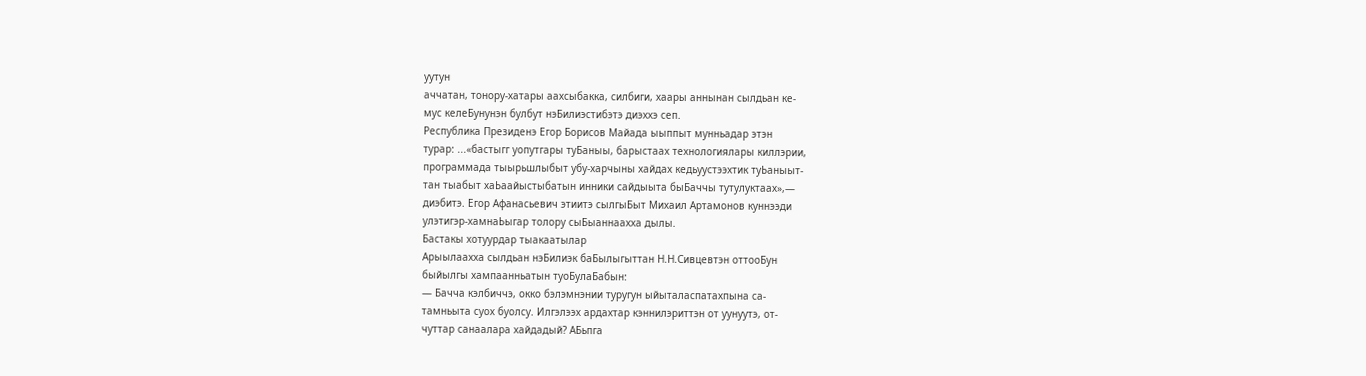уутун
аччатан, тонору-хатары аахсыбакка, силбиги, хаары аннынан сылдьан ке-
мус келеБунунэн булбут нэБилиэстибэтэ диэххэ сеп.
Республика Президенэ Егор Борисов Майада ыыппыт мунньадар этэн
турар: ...«бастыгг уопутгары туБаныы, барыстаах технологиялары киллэрии,
программада тыырьшлыбыт убу-харчыны хайдах кедьуустээхтик туЬаныыт-
тан тыабыт хаЬаайыстыбатын инники сайдыыта быБаччы тутулуктаах»,—
диэбитэ. Егор Афанасьевич этиитэ сылгыБыт Михаил Артамонов куннээди
улэтигэр-хамнаЬыгар толору сыБыаннаахха дылы.
Бастакы хотуурдар тыакаатылар
Арыылаахха сылдьан нэБилиэк баБылыгыттан Н.Н.Сивцевтэн оттооБун
быйылгы хампаанньатын туоБулаБабын:
— Бачча кэлбиччэ, окко бэлэмнэнии туругун ыйыталаспатахпына са-
тамньыта суох буолсу. Илгэлээх ардахтар кэннилэриттэн от уунуутэ, от-
чуттар санаалара хайдадый? АБьпга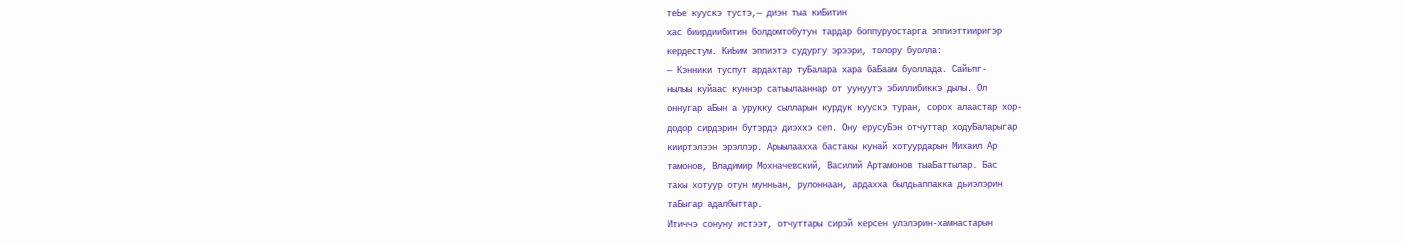теЬе куускэ тустэ,— диэн тыа киБитин
хас биирдиибитин болдомтобутун тардар боппуруостарга эппиэттииригэр
кердестум. КиЬим эппиэтэ судургу эрээри, толору буолла:
— Кэнники туспут ардахтар туБалара хара баБаам буоллада. Сайьпг-
нылыы куйаас куннэр сатыылааннар от уунуутэ эбиллибиккэ дылы. Ол
оннугар аБын а урукку сылларын курдук куускэ туран, сорох алаастар хор-
додор сирдэрин бутэрдэ диэххэ сеп. Ону ерусуБэн отчуттар ходуБаларыгар
кииртэлээн эрэллэр. Арыылаахха бастакы кунай хотуурдарын Михаил Ар
тамонов, Владимир Мохначевский, Василий Артамонов тыаБаттылар. Бас
такы хотуур отун мунньан, рулоннаан, ардахха былдьаппакка дьиэлэрин
таБыгар адалбыттар.
Итиччэ сонуну истээт, отчуттары сирэй керсен улэлэрин-хамнастарын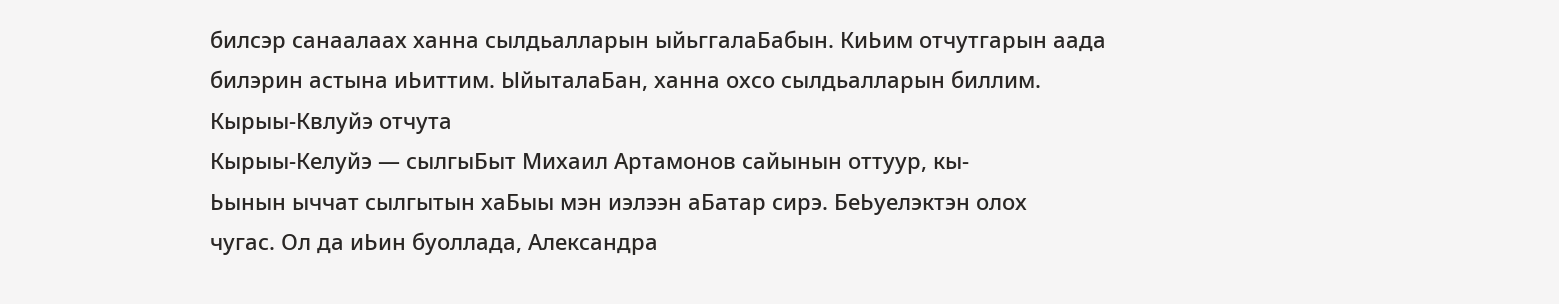билсэр санаалаах ханна сылдьалларын ыйьггалаБабын. КиЬим отчутгарын аада
билэрин астына иЬиттим. ЫйыталаБан, ханна охсо сылдьалларын биллим.
Кырыы-Квлуйэ отчута
Кырыы-Келуйэ — сылгыБыт Михаил Артамонов сайынын оттуур, кы-
Ьынын ыччат сылгытын хаБыы мэн иэлээн аБатар сирэ. БеЬуелэктэн олох
чугас. Ол да иЬин буоллада, Александра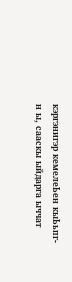кэргэнигэр кемелеЬен кыЬьпг-
н ы, сааскы ыйдарга ыччат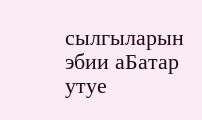сылгыларын эбии аБатар утуе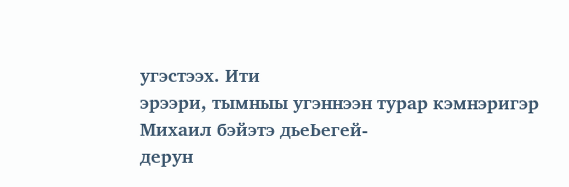угэстээх. Ити
эрээри, тымныы угэннээн турар кэмнэригэр Михаил бэйэтэ дьеЬегей-
дерун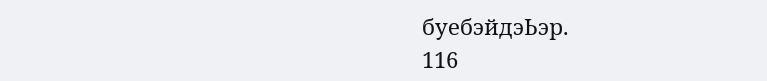буебэйдэЬэр.
116